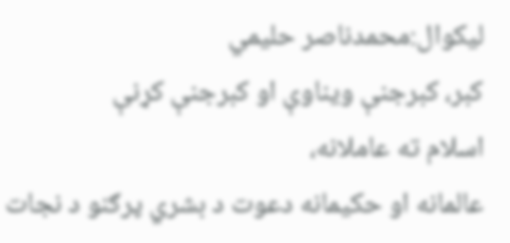لیکوال:محمدناصر حلیمي
کبر، کبرجنې ویناوې او کبرجنې کړنې
اسلام ته عاملانه،
عالمانه او حکیمانه دعوت د بشري پرګنو د نجات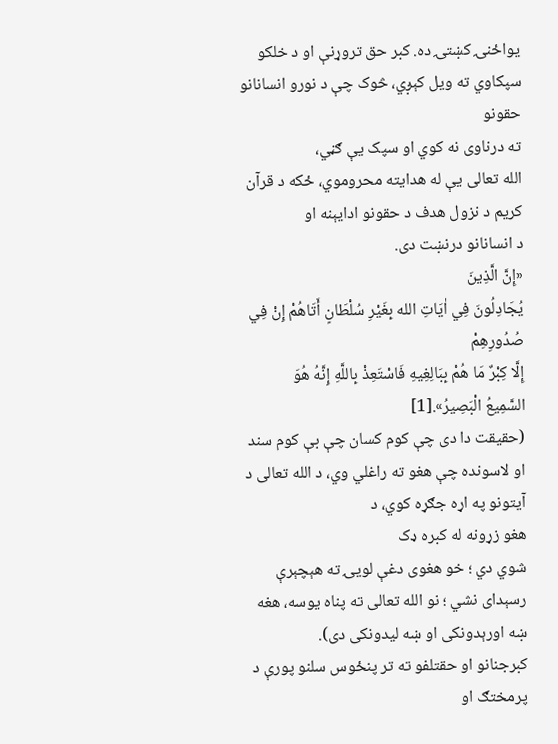يواځنۍ کښتۍ ده. کبر حق تروړنې او د خلکو سپکاوي ته ویل کېږي، څوک چې د نورو انسانانو حقونو
ته درناوی نه کوي او سپک يې ګڼي،
الله تعالی يې له هدايته محروموي، ځکه د قرآن کریم د نزول هدف د حقونو ادایېنه او
د انسانانو درنښت دی.
«إِنَّ الَّذِينَ
يُجَادِلُونَ فِي اٰيَاتِ الله بِغَيْرِ سُلْطَانٍ أَتَاهُمْ إِنْ فِي صُدُورِهِمْ
إِلَّا كِبْرٌ مَا هُمْ بِبَالِغِيهِ فَاسْتَعِذْ بِاللَّهِ إِنَّهُ هُوَ
السَّمِيعُ الْبَصِيرُ».[1]
(حقيقت دا دى چې كوم كسان چې بې كوم سند او لاسونده چې هغو ته راغلي وي، د الله تعالی د آيتونو په اړه جګړه كوي، د
هغو زړونه له كبره ډک
شوي دي ؛ خو هغوى دغې لويۍ ته هېچېرې رسېداى نشي ؛ نو الله تعالی ته پناه یوسه، هغه
ښه اورېدونكى او ښه ليدونكى دى).
کبرجنانو او حقتلفو ته تر پنځوس سلنو پورې د پرمختګ او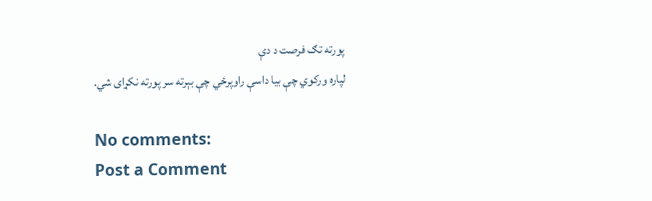پورته تګ فرصت د دې
لپاره ورکوي چې بيا داسې راوپرځي چې بېرته سر پورته نکړای شي.

No comments:
Post a Comment